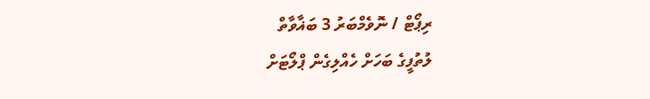ރިޕޯޓް / ނޮވެމްބަރު 3 ބަޣާވާތް
ލުތުފީގެ ބަހަށް ހެއްލިގެން ޕްލޯޓަށް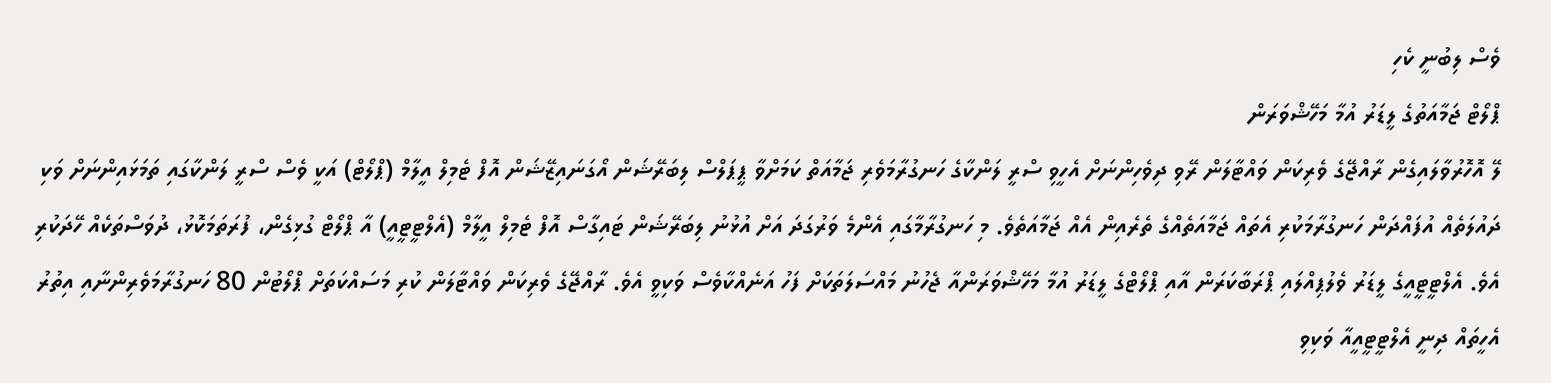ވެސް ލިބުނީ ކެހި
ޕްލޯޓް ޖަމާއަތުގެ ލީޑަރު އުމާ މަހޭޝްވަރަން
ލޭ އޮހޮރުވާލައިގެން ރާއްޖޭގެ ވެރިކަން ވައްޓާލަން ރޭވި ދިވެހިންނަށް އެހީވި ސްރީ ލަންކާގެ ހަނގުރާމަވެރި ޖަމާއަތް ކަމަށްވާ ޕީޕަލްސް ލިބަރޭޝަން އޯގަނައިޒޭޝަން އޮފް ޓެމިލް އީލާމް (ޕްލޯޓް) އަކީ ވެސް ސްރީ ލަންކާގައި ތަމަޅައިންނަށް ވަކި ދައުލަތެއް އުފައްދަން ހަނގުރާމަކުރި އެތައް ޖަމާއަތެއްގެ ތެރެއިން އެއް ޖަމާއަތެވެ. މި ހަނގުރާމާގައި އެންމެ ވަރުގަދަ އަށް އުޅުނު ލިބަރޭޝަން ޓައިގާސް އޮފް ޓެމިލް އީލާމް (އެލްޓީޓީއީ) އާ ޕްލޯޓް ގުޅިގެން، ފުރަތަމަކޮޅު، ދުވަސްތަކެއް ހޭދަކުރި އެވެ. އެލްޓީޓީއީގެ ލީޑަރު ވެލުޕިއްލައި ޕްރަބާކަރަން އާއި ޕްލޯޓްގެ ލީޑަރު އުމާ މަހޭޝްވަރަންއާ ޖެހުނު މައްސަލަތަކަށް ފަހު އަނެއްކާވެސް ވަކިވީ އެވެ. ރާއްޖޭގެ ވެރިކަން ވައްޓާލަން ކުރި މަސައްކަތަށް ޕްލޯޓުން 80 ހަނގުރާމަވެރިންނާއި އިތުރު އެހީތައް ދިނީ އެލްޓީޓީއީއާ ވަކިވި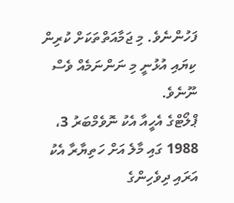ފަހުންނެވެ. މި ޖަމާއަތްތަކަށް ކުރިން ކިޔައި އުޅުނީ މި ނަންނަމެއް ވެސް ނޫނެވެ.
ޕްލޯޓްގެ އެހީއާ އެކު ނޮވެމްބަރު 3، 1988 ގައި މާލެ އަށް ހަތިޔާރާ އެކު އަރައި ދިވެހިންގެ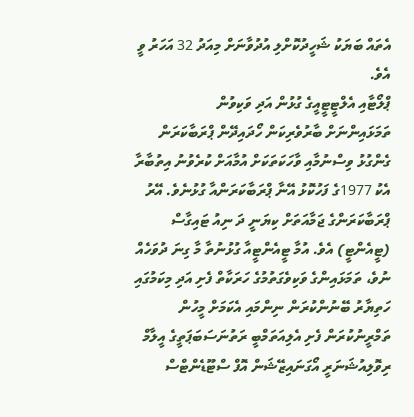އެތައް ބަޔަކު ޝަހީދުކޮށްލި އުދުވާނަށް މިއަދު 32 އަހަރު ވީ އެވެ.
ޕްލޯޓާއި އެލްޓީޓީއީގެ ގުޅުން އަދި ވަކިވުން
ތަމަޅައިންނަށް ބާރުވެރިކަން ހޯދައިދޭން ޕްރަބާކަރަން ގެންގުޅު ވިސްނުމާއި ވާހަކަތަކަށް އުމާއަށް ކުރެވުނު އިތުބާރާ އެކު 1977ގެ ފަހުކޮޅު އޭނާ ޕްރަބާކަރަންއާ ގުޅުނެވެ. އޭރު ޕްރަބާކަރަންގެ ޖަމާއަތަށް ކިޔަނީ ދަ ނިއު ޓައިގާސް (ޓީއެންޓީ) އެވެ. އުމާ ޓީއެންޓީއާ ގުޅުނުތާ މާ ގިނަ ދުވަހެއް ނުވެ، ތަމަޅައިންގެ ވަކިވެގަތުމުގެ ހަރަކާތް ފެށި އަދި މިކަމުގައި ހަތިޔާރު ބޭނުންކުރަން ނިންމައި އެކަމަށް މީހުން ތަމްރީނުކުރަން ފެށި އެލިއަތަމްބީ ރަތުނަސަބަޕަތީގެ އީލާމް ރިވޮލިއުޝަނަރީ އޯގަނައިޒޭޝަން އޮފް ސްޓޫޑެންޓްސް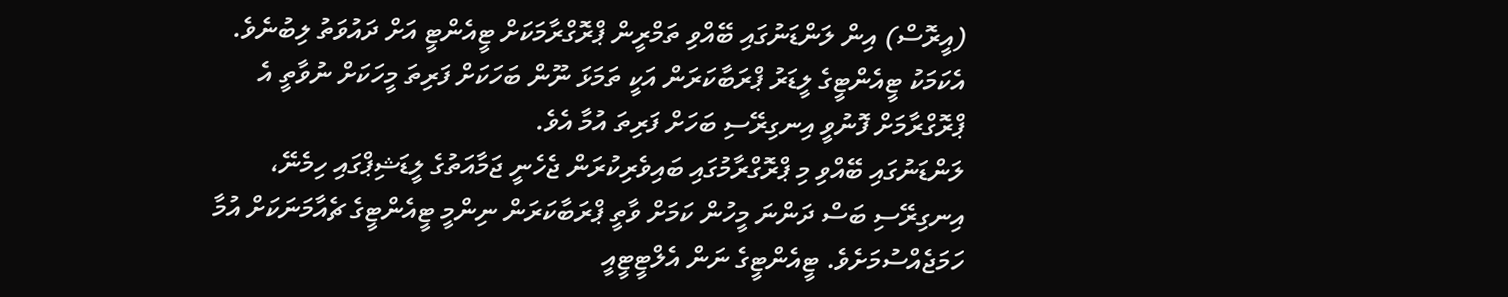(އީރޮސް) އިން ލަންޑަނުގައި ބޭއްވި ތަމްރީން ޕްރޮގްރާމަކަށް ޓީއެންޓީ އަށް ދައުވަތު ލިބުނެވެ. އެކަމަކު ޓީއެންޓީގެ ލީޑަރު ޕްރަބާކަރަން އަކީ ތަމަޅަ ނޫން ބަހަކަށް ފަރިތަ މީހަކަށް ނުވާތީ އެ ޕްރޮގްރާމަށް ފޮނުވީ އިނގިރޭސި ބަހަށް ފަރިތަ އުމާ އެވެ.
ލަންޑަނުގައި ބޭއްވި މި ޕްރޮގްރާމުގައި ބައިވެރިކުރަން ޖެހެނީ ޖަމާއަތުގެ ލީޑަޝިޕްގައި ހިމެނޭ، އިނގިރޭސި ބަސް ދަންނަ މީހުން ކަމަށް ވާތީ ޕްރަބާކަރަން ނިންމީ ޓީއެންޓީގެ ޗެއާމަނަކަށް އުމާ ހަމަޖެއްސުމަށެވެ. ޓީއެންޓީގެ ނަން އެލްޓީޓީއީ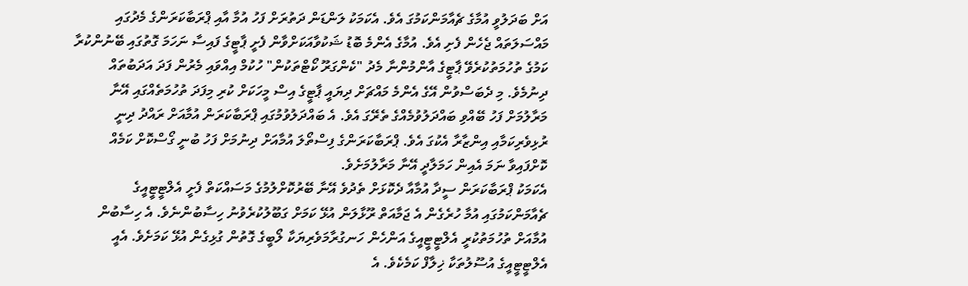އަށް ބަދަލުވީ އުމާގެ ޗެއާމަންކަމުގަ އެވެ. އެކަމަކު ލަންޑަން ދަތުރަށް ފަހު އުމާ އާއި ޕްރަބާކަރަންގެ މެދުގައި މައްސަލަތައް ޖެހެން ފެށި އެވެ. އުމާގެ އެންމެ ބޮޑު ޝަކުވާއަކަށްވާން ފެށީ ޕާޓީގެ ފައިސާ ނަހަމަ ގޮތުގައި ބޭނުންކުރާ ކަމުގެ ތުހުމަތުކުރެވޭ ޕާޓީގެ އާންމުންނާ މެދު "ކެންގަރޫ ކޯޓްތަކުން" ހުކުމް އިއްވައި މެރުން ފަދަ އަދަބުތައް ދިނުމެވެ. މި ދެބަސްވުން އޭގެ އެންމެ މައްޗަށް ދިޔައީ ޕާޓީގެ އިސް މީހަކަށް ކުރި މިފަދަ ތުހުމަތެއްގައި އޭނާ މަރާލުމަށް ފަހު ބޭއްވި ބައްދަލުވުމެއްގެ ތެރޭގަ އެވެ. އެ ބައްދަލުވުމުގައި ޕްރަބާކަރަން އުމާއަށް ރައްދު ދިނީ ރުޅިވެރިކަމާއި އިންޒާރާ އެކުގަ އެވެ. ޕްރަބާކަރަންގެ ފިސްތޯލަ އުމާއަށް ދިނުމަށް ފަހު ބުނީ ގޯސްކޮށް ކަމެއް ކޮށްފައިވާ ނަމަ އެއިން ހަމަލާދީ އޭނާ މަރާލުމަށެވެ.
އެކަމަކު ޕްރަބާކަރަން ސީދާ އުމާއާ ދެކޮޅަށް ތެދުވެ އޭނާ ބޭރުކޮށްލުމުގެ މަސައްކަތް ފެށީ އެލްޓީޓީއީގެ ޗެއާމަންކަމުގައި އުމާ ހުރެގެން އެ ޖަމާއަތް ރޫޅާލަން އުޅޭ ކަމަށް ގަބޫލުކުރެވުނު ހިސާބުންނެވެ. އެ ހިސާބުން އުމާއަށް ތުހުމަތުކުރީ އެލްޓީޓީއީގެ އަންހެން ހަނގުރާމަވެރިޔަކާ ލޯބީގެ ގޮތުން ގުޅިގެން އުޅޭ ކަމަށެވެ. އެއީ އެލްޓީޓީއީގެ އުސޫލުތަކާ ޚިލާފް ކަމެކެވެ. އެ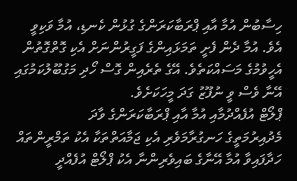ހިސާބުން އުމާ އާއި ޕްރަބާކަރަންގެ ގުޅުން ކެނޑި، އުމާ ވަކިވީ އެވެ. އުމާ ދެން ފެށީ ތަމަޅައިންގެ ފަގީރުންނަށް އެކި ގޮތްގޮތުން އެހީވުމުގެ މަސައްކަތެވެ. އޭގެ ތެރެއިން ގޮސް ހޯދި މަގުބޫލުކަމުގައި އޭނާ ވެސް ވީ ނުފޫޒު ގަދަ މީހަކަށެވެ.
ޕްލޯޓް އުފެއްދުމާއި އުމާ އާއި ޕްރަބާކަރަންގެ ވާދަ
މެދުއިރުމަތީގެ ހަނގުރާމަވެރި އެކި ޖަމާއަތްތަކާ އެކު ތަމްރީންތައް ހަދާފައިވާ އުމާ އޭނާގެ ބައިވެރިންނާ އެކު ޕްލޯޓް އުފެއްދީ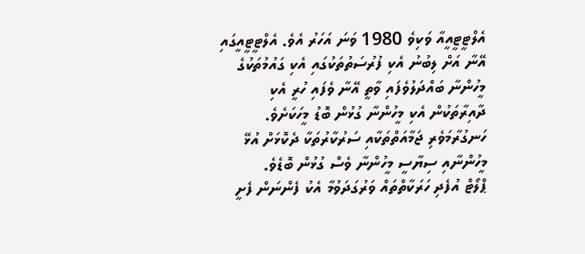އެލްޓީޓީއީއާ ވަކިވެ 1980 ވަނަ އަހަރު އެވެ. އެލްޓީޓީއީގައި އޭނާ އަށް ލިބުނު އެކި ފުރުސަތުތަކުގައި އެކި ގައުމުތަކުގެ މީހުންނާ ބައްދަލުވެފައި ވާތީ އޭނާ ވެފައި ހުރީ އެކި ދާއިރާތަކުން އެކި މީހުންނާ ގުޅުން ބޮޑު މީހަކަށެވެ. ހަނގުރާމަވެރި ޖަމާއަތްތަކާއި ސަރުކާރުތަކާ ދެކޮޅަށް އުޅޭ މީހުންނާއި ސިޔާސީ މީހުންނާ ވެސް ގުޅުން ބޮޑެވެ.
ޕްލޯޓް އުފެދި ހަރަކާތްތައް ވަރުގަދަވުމާ އެކު ފެންނަން ފެށީ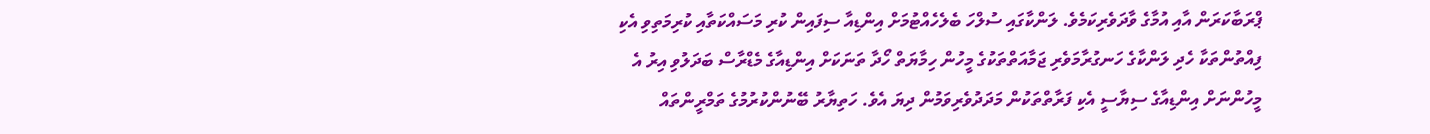ޕްރަބާކަރަން އާއި އުމާގެ ވާދަވެރިކަމެވެ. ލަންކާގައި ސުލްހަ ބެލެހެއްޓުމަށް އިންޑިއާ ސިފައިން ކުރި މަސައްކަތާއި ކުރިމަތިވި އެކި ފިއްތުންތަކާ ހެދި ލަންކާގެ ހަނގުރާމަވެރި ޖަމާއަތްތަކުގެ މީހުން ހިމާޔަތް ހޯދާ ތަނަކަށް އިންޑިއާގެ މެޑްރާސް ބަދަލުވި އިރު އެ މީހުންނަށް އިންޑިއާގެ ސިޔާސީ އެކި ފަރާތްތަކުން މަދަދުވެރިވަމުން ދިޔަ އެވެ. ހަތިޔާރު ބޭނުންކުރުމުގެ ތަމްރީންތައް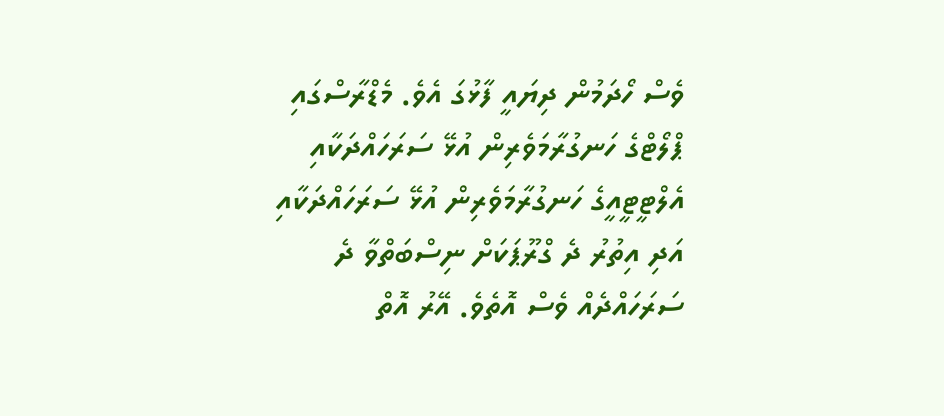ވެސް ހޯދަމުން ދިޔައީ ފާޅުގަ އެވެ. މެޑްރާސްގައި ޕްލޯޓްގެ ހަނގުރާމަވެރިން އުޅޭ ސަރަހައްދަކާއި އެލްޓީޓީއީގެ ހަނގުރާމަވެރިން އުޅޭ ސަރަހައްދަކާއި އަދި އިތުރު ދެ ގްރޫޕަކަށް ނިސްބަތްވާ ދެ ސަރަހައްދެއް ވެސް އޮތެވެ. އޭރު އޮތް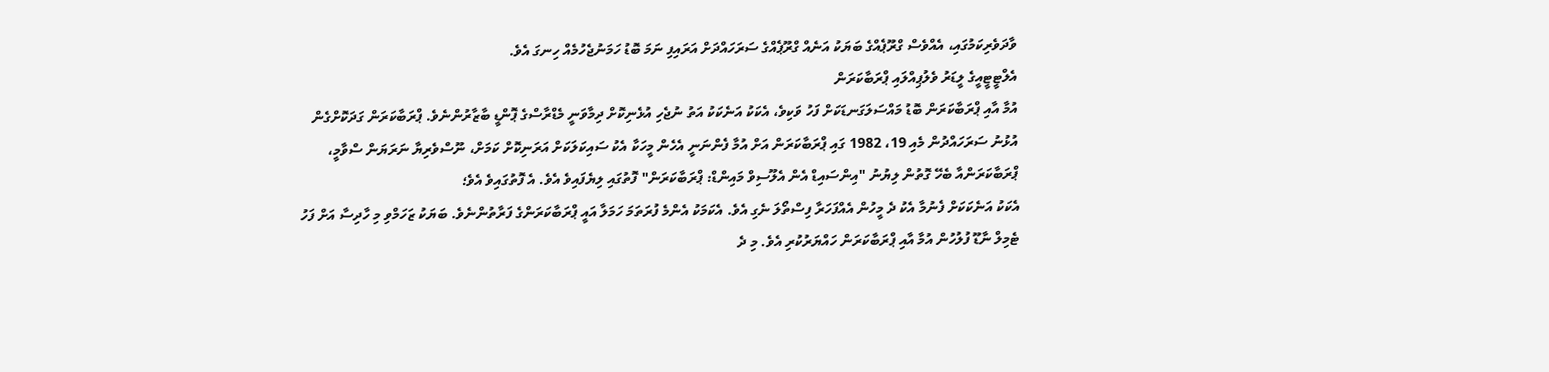ވާދަވެރިކަމުގައި، އެއްވެސް ގްރޫޕެއްގެ ބަޔަކު އަނެއް ގްރޫޕެއްގެ ސަރަހައްދަށް އަރައިފި ނަމަ ބޮޑު ހަމަނުޖެހުމެއް ހިނގަ އެވެ.
އެލްޓީޓީއީގެ ލީޑަރު ވެލުޕިއްލައި ޕްރަބާކަރަން
އުމާ އާއި ޕްރަބާކަރަން ބޮޑު މައްސަލަގަނޑަކަށް ފަހު ވަކިވެ، އެކަކު އަނެކަކު އަތު ނުޖެހި އުޅެނިކޮށް ދިމާވަނީ މެޑްރާސްގެ ޕޮންޑީ ބާޒާރުންނެވެ. ޕްރަބާކަރަން ގަދަކޮށްގެން އުޅުނު ސަރަހައްދުން މެއި 19، 1982 ގައި ޕްރަބާކަރަން އަށް އުމާ ފެންނަނީ އެހެން މީހަކާ އެކު ސައިކަލަކަށް އަރަނިކޮށް ކަމަށް، ނޫސްވެރިޔާ ނަރަޔަން ސްވާމީ، ޕްރަބާކަރަންއާ ބެހޭ ގޮތުން ލިޔުނު "އިންސައިޑް އެން އެލޫސިވް މައިންޑް: ޕްރަބާކަރަން" ފޮތުގައި ލިޔެފައިވެ އެވެ. އެ ފޮތުގައިވެ އެވެ؛
އެކަކު އަނެކަކަށް ފެނުމާ އެކު ދެ މީހުން އެއްފަހަރާ ފިސްތޯލަ ނެގި އެވެ. އެކަމަކު އެންމެ ފުރަތަމަ ހަމަލާ އައީ ޕްރަބާކަރަންގެ ފަރާތުންނެވެ. ބަޔަކު ޒަހަމްވި މި ހާދިސާ އަށް ފަހު ޓެމިލް ނާޑޫ ފުލުހުން އުމާ އާއި ޕްރަބާކަރަން ހައްޔަރުކުރި އެވެ. މި ދެ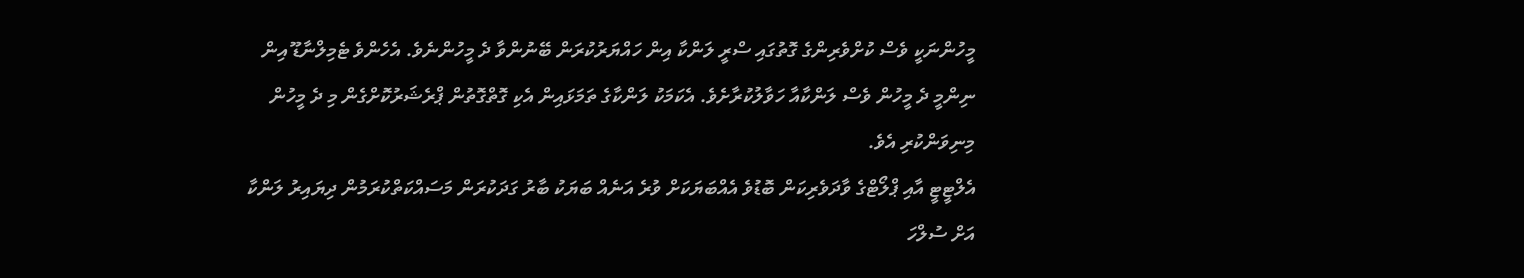މީހުންނަކީ ވެސް ކުށްވެރިންގެ ގޮތުގައި ސްރީ ލަންކާ އިން ހައްޔަރުކުރަން ބޭނުންވާ ދެ މީހުންނެވެ. އެހެންވެ ޓެމިލްނާޑޫ އިން ނިންމީ ދެ މީހުން ވެސް ލަންކާއާ ހަވާލުކުރާށެވެ. އެކަމަކު ލަންކާގެ ތަމަޅައިން އެކި ގޮތްގޮތުން ޕްރެޝަރުކޮށްގެން މި ދެ މީހުން މިނިވަންކުރި އެވެ.
އެލްޓީޓީ އާއި ޕްލޯޓްގެ ވާދަވެރިކަން ބޮޑުވެ އެއްބަޔަކަށް ވުރެ އަނެއް ބަޔަކު ބާރު ގަދަކުރަން މަސައްކަތްކުރަމުން ދިޔައިރު ލަންކާ އަށް ސުލްހަ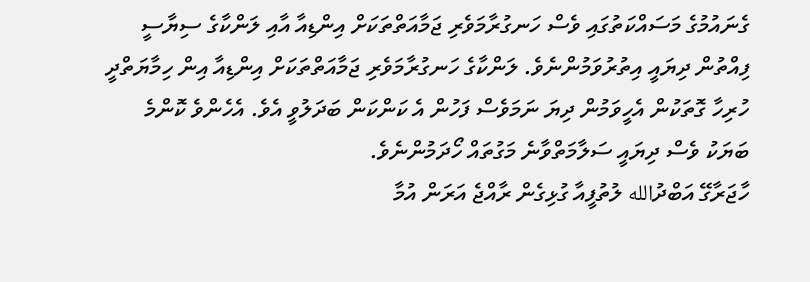ގެނައުމުގެ މަސައްކަތުގައި ވެސް ހަނގުރާމަވެރި ޖަމާއަތްތަކަށް އިންޑިއާ އާއި ލަންކާގެ ސިޔާސީ ފިއްތުން ދިޔައީ އިތުރުވަމުންނެވެ. ލަންކާގެ ހަނގުރާމަވެރި ޖަމާއަތްތަކަށް އިންޑިއާ އިން ހިމާޔަތްދީ ހުރިހާ ގޮތަކުން އެހީވަމުން ދިޔަ ނަމަވެސް ފަހުން އެ ކަންކަން ބަދަލުވީ އެވެ. އެހެންވެ ކޮންމެ ބަޔަކު ވެސް ދިޔައީ ސަލާމަތްވާނެ މަގުތައް ހޯދަމުންނެވެ.
ހާޖަރާގޭ އަބްދުالله ލުތުފީއާ ގުޅިގެން ރާއްޖެ އަރަން އުމާ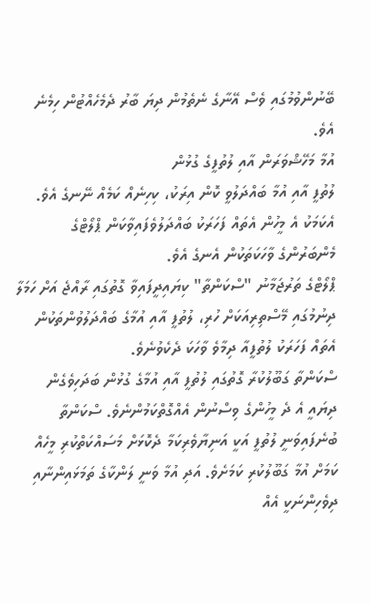ބޭނުންވުމުގައި ވެސް އޭނާގެ ނެތެމުން ދިޔަ ބާރު ދެމެހެއްޓުން ހިމެނެ އެވެ.
އުމާ މަހޭޝްވަރަން އާއި ލުތުފީގެ ގުޅުން
ލުތުފީ އާއި އުމާ ބައްދަލުވީ ކޮން އިރަކު، ކިހިނެއް ކަމެއް ނޭނގެ އެވެ. އެކަމަކު އެ މީހުން އެތައް ފަހަރަކު ބައްދަލުވެފައިވާކަން ޕްލޯޓްގެ މެންބަރުންގެ ވާހަކަތަކުން އެނގެ އެވެ.
ޕްލޯޓްގެ ތަރުޖަމާނު "ސްކަންތާ" ކިޔައިދީފައިވާ ގޮތުގައި ރާއްޖެ އަށް ހަމަލާ ދިނުމުގައި މޭސްތިރިއަކަށް ހުރި، ލުތުފީ އާއި އުމާގެ ބައްދަލުވުންތަކުން އެތައް ފަހަރަކު ލުތުފީއާ ދިމާވެ ވާހަކަ ދެކެވުނެވެ.
ސްކަންތާ ގަބޫލުކުރާ ގޮތުގައި ލުތުފީ އާއި އުމާގެ ގުޅުން ބަދަހިވެގެން ދިޔައީ އެ ދެ މީހުންގެ ވިސްނުން އެއްގޮތްކަމުންނެވެ. ސްކަންތާ ބުނެފައިވަނީ ލުތުފީ އަކީ އަނިޔާވެރިކަމާ ދެކޮޅަށް މަސައްކަތްކުރި މީހެއް ކަމަށް އުމާ ގަބޫލުކުރި ކަމަށެވެ. އަދި އުމާ ވަނީ ލަންކާގެ ތަމަޅައިންނާއި ދިވެހިންނަކީ އެއް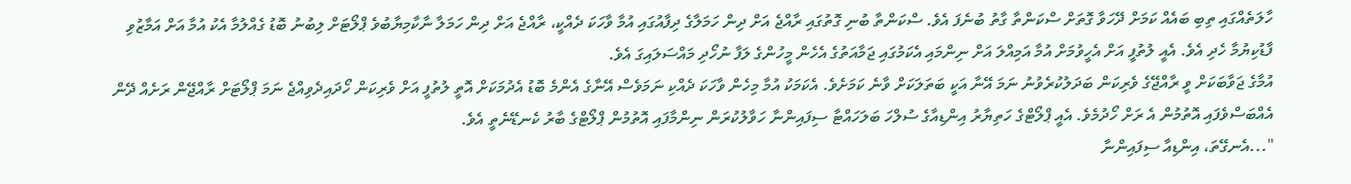ހާލަތެއްގައި ތިބި ބައެއް ކަމަށް ދޭހަވާ ގޮތަށް ސްކަންތާ ގާތު ބުނެފަ އެވެ. ސްކަންތާ ބުނި ގޮތުގައި ރާއްޖެ އަށް ދިން ހަމަލާގެ ދިފާއުގައި އުމާ ވާހަކަ ދެއްކީ، ރާއްޖެ އަށް ދިން ހަމަލާ ނާކާމިޔާބުވެ ޕްލޯޓަށް ލިބުނު ބޮޑު ގެއްލުމާ އެކު އުމާ އަށް އަމާޒުވި ފާޑުކިޔުމާ ހެދި އެވެ. އެއީ ލުތުފީ އަށް އެހީވުމަށް އުމާ އަމިއްލަ އަށް ނިންމައި އެކަމުގައި ޖަމާއަތުގެ އެހެން މީހުންގެ ލަފާ ނުހޯދި މައްސަލައިގަ އެވެ.
އުމާގެ ޖަވާބަކަށް ވީ ރާއްޖޭގެ ވެރިކަން ބަދަލުކުރެވުނު ނަމަ އޭނާ އަކީ ބަތަލަކަށް ވާނެ ކަމަށެވެ. އެކަމަކު އުމާ މިހެން ވާހަކަ ދެއްކި ނަމަވެސް އޭނާގެ އެންމެ ބޮޑު އެދުމަކަށް އޮތީ ލުތުފީ އަށް ވެރިކަން ހޯދައިދެވިއްޖެ ނަމަ ޕްލޯޓަށް ރާއްޖޭން ރަށެއް ދޭން އެއްބަސްވެފައި އޮތުމުން އެ ރަށް ހޯދުމެވެ. އެއީ ޕްލޯޓްގެ ހަތިޔާރު އިންޑިއާގެ ސުލްހަ ބަލަހައްޓާ ސިފައިންނާ ހަވާލުކުރަން ނިންމާފައި އޮތުމުން ޕްލޯޓްގެ ބާރު ކެނޑޭނެތީ އެވެ.
"...އެނގޭތަ، އިންޑިއާ ސިފައިންނާ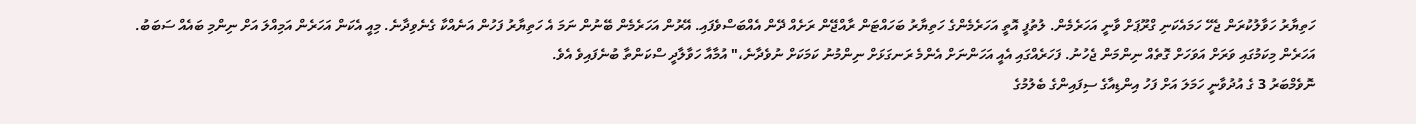ހަތިޔާރު ހަވާލުކުރަން ޖެހޭ ހަމައެކަނި ގްރޫޕަށް ވާނީ އަހަރެމެން. ލުތުފީ އޮތީ އަހަރެމެންގެ ހަތިޔާރު ބަހައްޓަން ރާއްޖޭން ރަށެއް ދޭން އެއްބަސްވެފައި. އޭރުން އަހަރެމެން ބޭނުން ނަމަ އެ ހަތިޔާރު ފަހުން އަނެއްކާ ގެނެވިދާނެ. މިއީ އެކަން އަހަރެން އަމިއްލަ އަށް ނިންމި ބައެއް ސަބަބު. އަހަރެން މިކަމުގައި ވަރަށް އަވަހަށް ގޮތެއް ނިންމަން ޖެހުނު. ފަހަރެއްގައި އެއީ އަހަންނަށް އެންމެ ރަނގަޅަށް ނިންމުނު ކަމަކަށް ނުވެދާނެ،" އުމާއާ ހަވާލާދީ ސްކަންތާ ބުނެފައިވެ އެވެ.
ނޮވެމްބަރު 3 ގެ އުދުވާނީ ހަމަލަ އަށް ފަހު އިންޑިއާގެ ސިފައިންގެ ބެލުމުގެ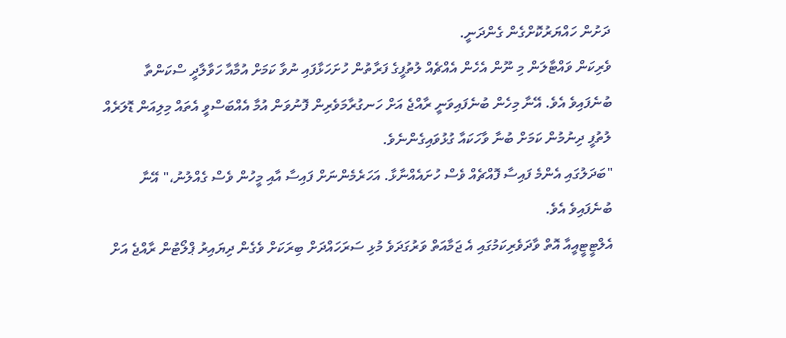ދަށުން ހައްޔަރުކޮށްގެން ގެންދަނީ.
ވެރިކަން ވައްޓާލަން މި ނޫން އެހެން އެއްޗެއް ލުތުފީގެ ފަރާތުން ހުށަހަޅާފައި ނުވާ ކަމަށް އުމާއާ ހަވާލާދީ ސްކަންތާ ބުނެފައިވެ އެވެ. އޭނާ މިހެން ބުނެފައިވަނީ ރާއްޖެ އަށް ހަނގުރާމަވެރިން ފޮނުވަން އުމާ އެއްބަސްވީ އެތައް މިލިއަން ޑޮލަރެއް ލުތުފީ ދިނުމުން ކަމަށް ބުނާ ވާހަކައާ ގުޅުވައިގެންނެވެ.
"ބަދަލުގައި އެންމެ ފައިސާ ފޮއްޗެއް ވެސް ހުށައެއްނާޅާ. އަހަރެމެންނަށް ފައިސާ އާއި މީހުން ވެސް ގެއްލުނު،" އޭނާ ބުނެފައިވެ އެވެ.
އެލްޓީޓީއީއާ އޮތް ވާދަވެރިކަމުގައި އެ ޖަމާއަތް ވަރުގަދަވެ މުޅި ސަރަހައްދަށް ބިރަކަށް ވެގެން ދިޔައިރު ޕްލޯޓުން ރާއްޖެ އަށް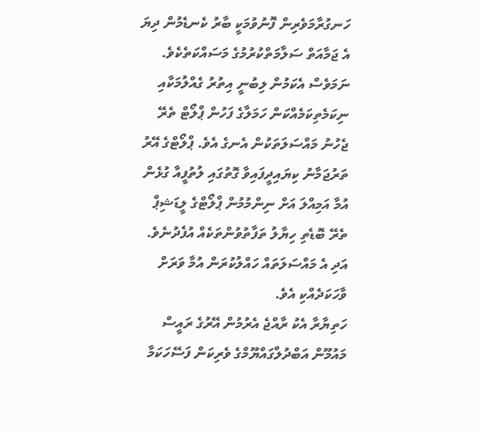ހަނގުރާމަވެރިން ފޮނުވުމަކީ ބާރު ކެނޑެމުން ދިޔަ އެ ޖަމާއަތް ސަލާމަތްކުރުމުގެ މަސައްކަތެކެވެ. ނަމަވެސް އެކަމުން ލިބުނީ އިތުރު ގެއްލުމަކާއި ނިކަމެތިކަމެއްކަން ހަމަލާގެ ފަހުން ޕްލޯޓް ތެރޭ ޖެހުނު މައްސަލަތަކުން އެނގެ އެވެ. ޕްލޯޓްގެ އޭރު ތަރުޖަމާނު ކިޔައިދީފައިވާ ގޮތުގައި ލުތުފީއާ ގުޅެން އުމާ އަމިއްލަ އަށް ނިންމުމުން ޕްލޯޓްގެ ލީޑަޝިޕް ތެރޭ ބޮޑެތި ހިޔާލު ތަފާތުވުންތަކެއް އުފެދުނެވެ. އަދި އެ މައްސަލަތައް ހައްލުކުރަން އުމާ ވަރަށް ވާހަކަދެއްކި އެވެ.
ހަތިޔާރާ އެކު ރާއްޖެ އެރުމުން އޭރުގެ ރައީސް މައުމޫން އަބްދުލްގައްޔޫމްގެ ވެރިކަން ފަސޭހަކަމާ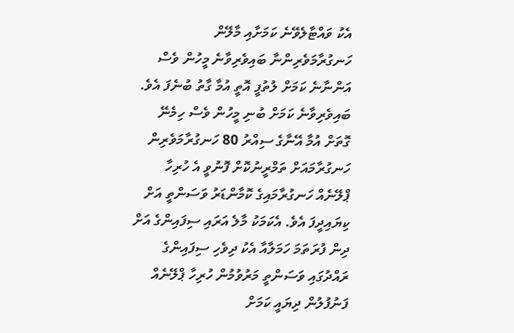އެކު ވައްޓާލެވޭނެ ކަމަށާއި މާލޭން ހަނގުރާމަވެރިންނާ ބައިވެރިވާނެ މީހުން ވެސް އަންނާނެ ކަމަށް ލުތުފީ އޮތީ އުމާ ގާތު ބުނެފަ އެވެ. ބައިވެރިވާނެ ކަމަށް ބުނި މީހުން ވެސް ހިމެނޭ ގޮތަށް އުމާ އޭނާގެ ސިއްރު 80 ހަނގުރާމަވެރިން ހަނގުރާމައަށް ތަމްރީނުކޮށް ފޮނުވީ އެ ހުރިހާ ޕްލޭނެއް ހަނގުރާމައިގެ ކޮމާންޑަރު ވަސަންތީ އަށް ކިޔައިދީފަ އެވެ. އެކަމަކު މާލެ އަރައި ސިފައިންގެ އަށް ދިން ފުރަތަމަ ހަމަލާއާ އެކު ދިވެހި ސިފައިންގެ ރައްދުގައި ވަސަންތީ މަރުވުމުން ހުރިހާ ޕްލޭނެއް ފަނުފުލުން ދިޔައީ ކަމަށް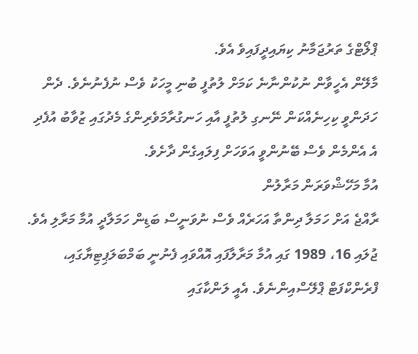ޕްލޯޓްގެ ތަރުޖަމާނު ކިޔައިދީފައިވެ އެވެ.
މާލޭން އެހީވާން ނުކުންނާނެ ކަމަށް ލުތުފީ ބުނި މީހަކު ވެސް ނުފެނުނެވެ. ދެން ހަދަންވީ ކިހިނެއްކަން ނޭނގި ލުތުފީ އާއި ހަނގުރާމަވެރިންގެ މެދުގައި ޒުވާބު އުފެދި އެ އެންމެން ވެސް ބޭނުންވީ އަވަހަށް ފިލައިގެން ދާށެވެ.
އުމާ މަހޭޝްވަރަން މަރާލުން
ރާއްޖެ އަށް ހަމަލާ ދިންތާ އަހަރެއް ވެސް ނުވަނީސް ބަޑިން ހަމަލާދީ އުމާ މަރާލި އެވެ. ޖުލައި 16، 1989 ގައި އުމާ މަރާލާފައި އޮއްވައި ފެނުނީ ބަމްބަލަޕިޓިޔާގައި، ފްރެންކްފަޓް ޕްލޭސްއިންނެވެ. އެއީ ލަންކާގައި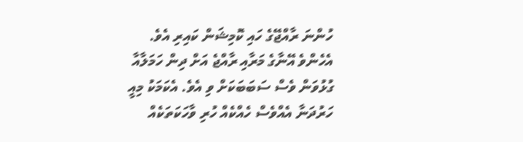ހުންނަ ރާއްޖޭގެ ހައި ކޮމިޝަން ކައިރި އެވެ. އެހެންވެ އޭނާގެ މަރާއި ރާއްޖެ އަށް ދިން ހަމަލާއާ ގުޅުވަން ވެސް ސަބަބަކަށް ވި އެވެ. އެކަމަކު މިއީ ހަރުދަނާ އެއްވެސް ހެއްކެއް ހުރި ވާހަކަތަކެއް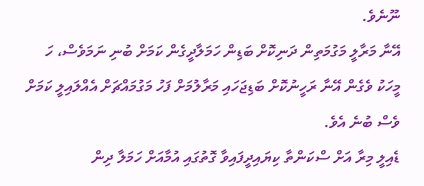ނޫނެވެ.
އޭނާ މަރާލީ މަގުމަތިން ދަނިކޮށް ބަޑިން ހަމަލާދީގެން ކަމަށް ބުނި ނަމަވެސް، ހަ މީހަކު ވެގެން އޭނާ ރަހީނުކޮށް ބަޑިޖަހައި މަރާލުމަށް ފަހު މަގުމައްޗަށް އެއްލައިލީ ކަމަށް ވެސް ބުނެ އެވެ.
ޑެއިލީ މިރާ އަށް ސްކަންތާ ކިޔައިދީފައިވާ ގޮތުގައި އުމާއަށް ހަމަލާ ދިން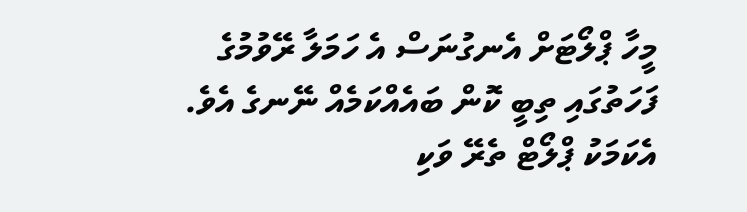މީހާ ޕްލޯޓަށް އެނގުނަސް އެ ހަމަލާ ރޭވުމުގެ ފަހަތުގައި ތިބީ ކޮން ބައެއްކަމެއް ނޭނގެ އެވެ. އެކަމަކު ޕްލޯޓް ތެރޭ ވަކި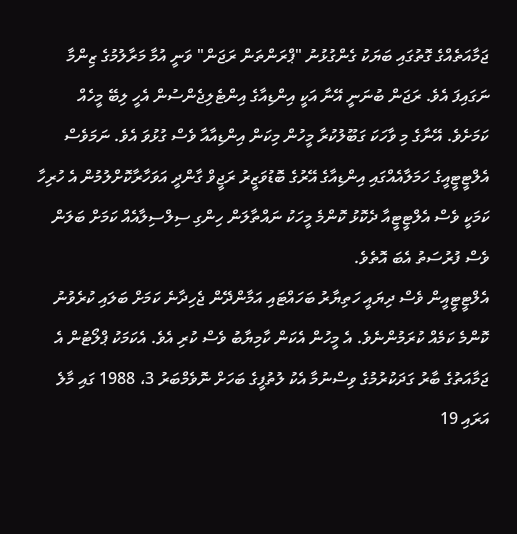ޖަމާއަތެއްގެ ގޮތުގައި ބަޔަކު ގެންގުޅުނު "ޕްރަންތަން ރަޖަން" ވަނީ އުމާ މަރާލުމުގެ ޒިންމާ ނަގައިފަ އެވެ. ރަޖަން ބުނަނީ އޭނާ އަކީ އިންޑިއާގެ އިންޓެލިޖެންސުން އެހީ ލިބޭ މީހެއް ކަމަށެވެ. އޭނާގެ މި ވާހަކަ ގަބޫލުކުރާ މީހުން މިކަން އިންޑިއާއާ ވެސް ގުޅުވަ އެވެ. ނަމަވެސް އެލްޓީޓީއީގެ ހަމަލާއެއްގައި އިންޑިއާގެ އޭރުގެ ބޮޑުވަޒީރު ރަޖީވް ގާންދީ އަވަހާރާކޮށްލުމުން އެ ހުރިހާ ކަމަކީ ވެސް އެލްޓީޓީއާ ދެކޮޅު ކޮންމެ މީހަކު ނައްތާލަން ހިންގި ސިލްސިލާއެއް ކަމަށް ބަލަން ވެސް ފުރުސަތު އެބަ އޮތެވެ.
އެލްޓީޓީއީން ވެސް ދިޔައީ ހަތިޔާރު ބަހައްޓައި އަމާންދޭން ޖެހިދާނެ ކަމަށް ބަލައި ކުރެވުނު ކޮންމެ ކަމެއް ކުރަމުންނެވެ. އެ މީހުން އެކަން ކާމިޔާބު ވެސް ކުރި އެވެ. އެކަމަކު ޕްލޯޓުން އެ ޖަމާއަތުގެ ބާރު ގަދަކުރުމުގެ ވިސްނުމާ އެކު ލުތުފީގެ ބަހަށް ނޮވެމްބަރު 3، 1988 ގައި މާލެ އަރައި 19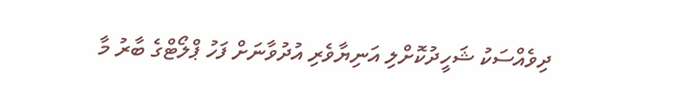ދިވެއްސަކު ޝަހީދުކޮށްލި އަނިޔާވެރި އުދުވާނަށް ފަހު ޕްލޯޓްގެ ބާރު މާ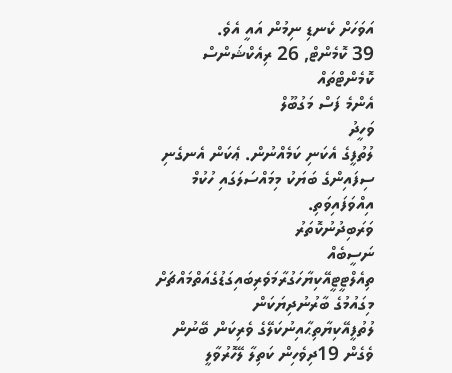އަވަހަށް ކެނޑި ނިމުން އައީ އެވެ.
39 ކޮމެންޓް, 26 ރިއެކްޝަންސް
ކޮމެންޓްތައް
އެންމެ ފަސް މަގުބޫލް
ވަހީދު
ލުތުފީގެ އެކަނި ކަމެއްނުން. ޢެކަން އެނގެނި ސިފައިންގެ ބަޔަކު މިމައްސަލަގައި ހުކުމް އިއްވަފައިވަތި.
ވަރަބިދުނުކޮތަރު
ނަސީބެއް ތިއެލްޓީޓީއޭކިޔާހަގުރާމަވެރިބައިގަޑުގެއަތްމައްޗަށް މިގައުމުގެ ބާރުނުދިޔަކަން ލުތުފީއޭކިޔާތިޙާއިނުކަލޭގެ ވެރިކަން ބޭނުން ވެގެން 19ދިވެހިން ކަތިލާ ލޭހޮރުވާލީ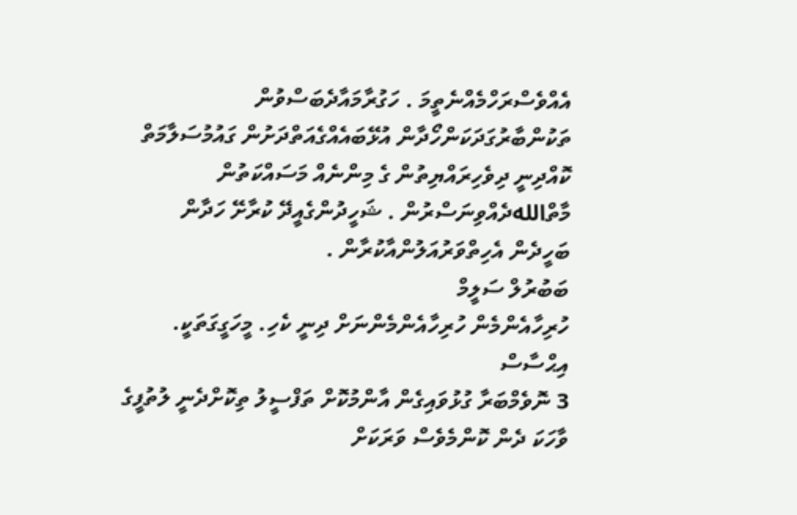އެއްވެސްރަހްމެއްނެތީމަ . ހަގުރާމައާދެބަސްވުން ތަކުންބާރުގަދަކަންހޯދާން އުޅޭބައެއްގެއަތްދަށުން ގައުމުސަލާމަތް ކޮއްދިނީ ދިވެހިރައްޔިތުން ގެ މިންނެއް މަސައްކަތުން މާތްاللهދެއްވިނަސްރުން . ޝަހީދުންގެއީދޭ ކުރާށޭ ހަދާން ބަހީދެން އެހިތްވަރުއަލުންއާކުރާން .
ބަބުރުލް ސަލީމް
ހުރިހާއެންމެން ހުރިހާއެންމެންނަށް ދިނީ ކެހި. މީހަގީގަތަކީ.
އިޙްސާސް
3 ނޮވެމްބަރާ ގުޅުވައިގެން އާންމުކޮށް ތަފްސީލު ތިކޮށްދެނީ ލުތުފީގެ ވާހަކަ ދެން ކޮންމެވެސް ވަރަކަށް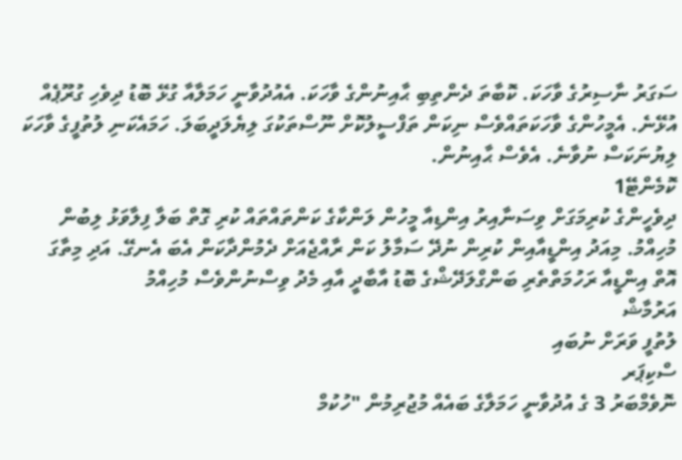ސަގަރު ނާސިރުގެ ވާހަކަ. ކޮބާތަ ދެންތިބި ޙާއިނުންގެ ވާހަކަ. އެއުދުވާނީ ހަމަލާއާ ގުޅޭ ބޮޑު ދިވެހި ގުރޫޕެއް އުޅޭނެ. އެމީހުންގެ ވާހަކަތައްވެސް ނިކަން ތަފްސީލުކޮށް ނޫސްތަކުގަ ލިޔެލަދީބަލަ. ހަމައެކަނި ލުތުފީގެ ވާހަކަ ލިޔުނަކަސް ނުވާނެ. އެވެސް ޙާއިނުން.
ކޮމެންޓޭ1
ދިވެހީންގެ ކުރިމަގަށް ވިސަނާއިރު އިންޑިއާ މީހުން ލަންކާގެ ކަންތައްތައް ކުރި ގޮތް ބަލާ ފިލާވަޅު ލިބުން މުހިއްމު. މިއަދު އިންޑީއާއިން ކުރިން ނުދޭ ސަމާލު ކަން ރާއްޖެއަށް ދެމުންދާކަން އެބަ އެނގޭ. އަދި މިތާގަ އޮތް އިންޑީއާ ރަހުމަތްތެރި ބަންގްލަދޭޝްގެ ބޮޑު އާބާދީ އާއި މެދު ވިސްނުންވެސް މުހިއްމު
އަރުމާޝް
ލުތުފީ ވަރަށް ނުބައި
ސްކިޕަރ
ނޮވެމްބަރު 3 ގެ އުދުވާނީ ހަމަލާގެ ބައެއް މުޖުރިމުން "ހުކުމް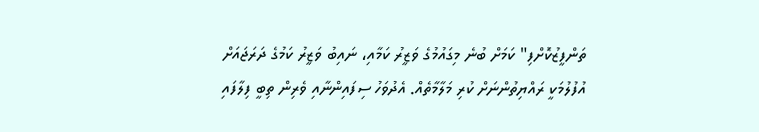ތަންފީޒުކޮށްފި" ކަމަށް ބުނެ މިގައުމުގެ ވަޒީރު ކަމާއި، ނައިބު ވަޒީރު ކަމުގެ ދަރަޖައަށް އުފުލުމަކީ ރައްޔިތުންނަށް ކުރި މަލާމާތެއް. އެދުވަހު ސިފައިންނާއި ވެރިން ތިބީ ފިލާފައި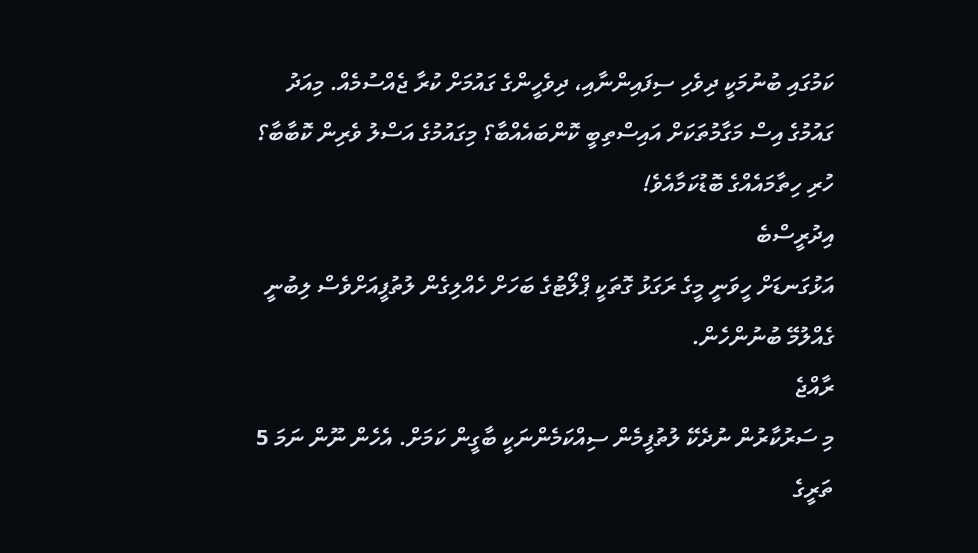ކަމުގައި ބުނުމަކީ ދިވެހި ސިފައިންނާއި، ދިވެހީންގެ ގައުމަށް ކުރާ ޖެއްސުމެއް. މިއަދު ގައުމުގެ އިސް މަގާމުތަކަށް އައިސްތިބީ ކޮންބައެއްބާ؟ މިގައުމުގެ އަސްލު ވެރިން ކޮބާބާ؟ ހުރި ހިތާމައެއްގެ ބޮޑުކަމާއެވެ!
އިދުރީސްބެ
އަޅުގަނޑަށް ހީވަނީ މީގެ ރަގަޅު ގޮތަކީ ޕްލޯޓުގެ ބަހަށް ހެއްލިގެން ލުތުފީއަށްވެސް ލިބުނީ ގެއްލުމޭ ބުނުންހެން.
ރާއްޖެ
މި ސަރުކާރުން ނުދެކޭ ލުތުފީމެން ސިއްކަމެންނަކީ ބާގީން ކަމަށް. އެހެން ނޫން ނަމަ 5 ތަރީގެ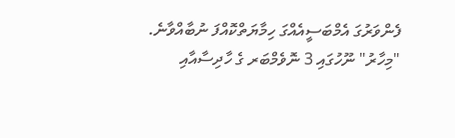ފެންވަރުގަ އެމްބަސީއެއްގަ ހިމާޔަތްކޮއްފަ ނުބާއްވާނެ.
"މިހާރު" ނޫހުގައި 3 ނޮވެމްބަރ ގެ ހާދިސާއާއި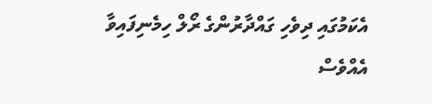އެކަމުގައި ދިވެހި ގައްދާރުންގެ ރޯލް ހިމެނިފައިވާ އެއްވެސް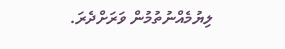ލިޔުމެއްނުތުމުން ވަރަށްދެރަ.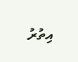އިތުރު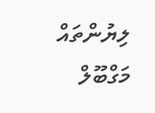ލިޔުންތައް
މަގްބޫލް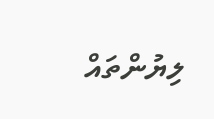ލިޔުންތައް